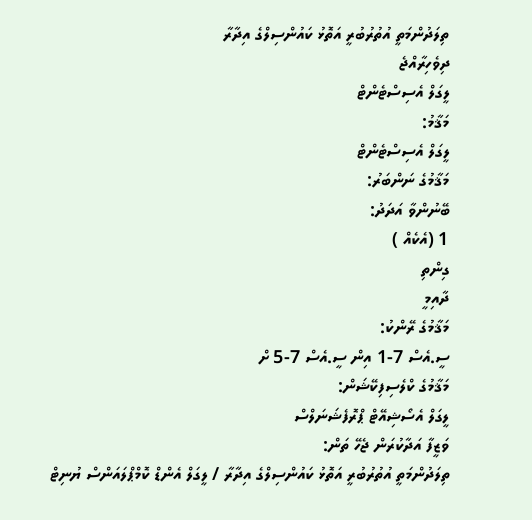ތިލަދުންމަތީ އުތުރުބުރީ އަތޮޅު ކައުންސިލްގެ އިދާރާ
ދިވެހިރާއްޖެ
ލީގަލް އެސިސްޓެންޓް
މަޤާމު:
ލީގަލް އެސިސްޓެންޓް
މަޤާމުގެ ނަންބަރު:
ބޭނުންވާ އަދަދު:
1 (އެކެއް )
ގިންތި
ދާއިމީ
މަޤާމުގެ ރޭންކު:
ސީ.އެސް 7-1 އިން ސީ.އެސް 7-5 ށް
މަޤާމުގެ ކްލެސިފިކޭޝަން:
ލީގަލް އެސޯޝިއޭޓް ޕްރޮފެޝަނަލްސް
ވަޒީފާ އަދާކުރަން ޖެހޭ ތަން:
ތިލަދުންމަތީ އުތުރުބުރީ އަތޮޅު ކައުންސިލްގެ އިދާރާ / ލީގަލް އެންޑް ކޮމްޕްލައަންސް ޔުނިޓް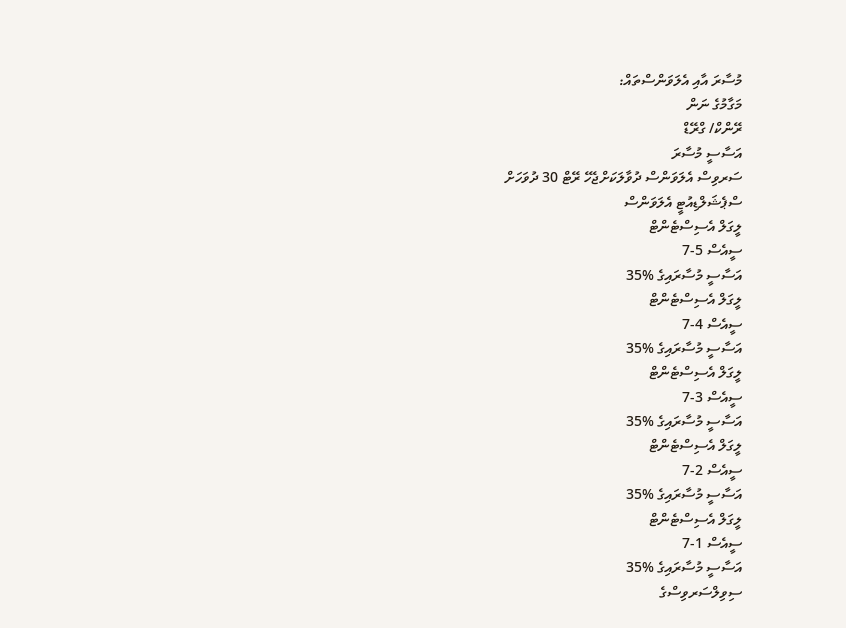މުސާރަ އާއި އެލަވަންސްތައް:
މަގާމުގެ ނަން
ރޭންކް/ ގްރޭޑް
އަސާސީ މުސާރަ
ސަރވިސް އެލަވަންސް ދުވާލަކަށްޖެހޭ ރޭޓް 30 ދުވަހަށް
ސްޕެޝަލްޑިއުޓީ އެލަވަންސް
ލީގަލް އެސިސްޓެންޓް
ސީއެސް 5-7
އަސާސީ މުސާރައިގެ %35
ލީގަލް އެސިސްޓެންޓް
ސީއެސް 4-7
އަސާސީ މުސާރައިގެ %35
ލީގަލް އެސިސްޓެންޓް
ސީއެސް 3-7
އަސާސީ މުސާރައިގެ %35
ލީގަލް އެސިސްޓެންޓް
ސީއެސް 2-7
އަސާސީ މުސާރައިގެ %35
ލީގަލް އެސިސްޓެންޓް
ސީއެސް 1-7
އަސާސީ މުސާރައިގެ %35
ސިވިލްސަރވިސްގެ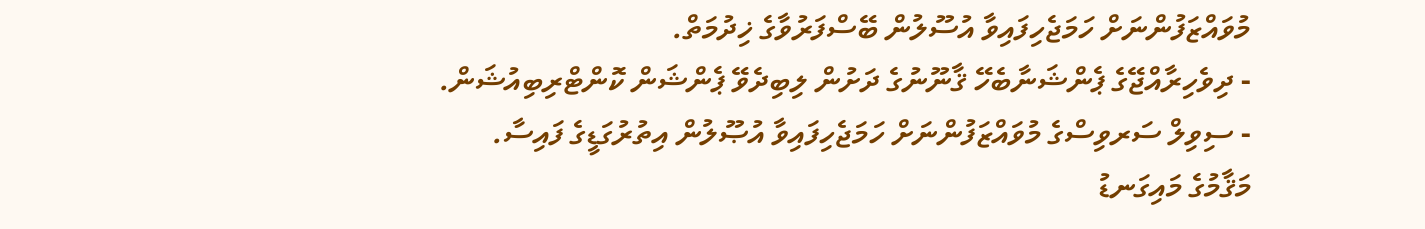މުވައްޒަފުންނަށް ހަމަޖެހިފައިވާ އުސޫލުން ބޭސްފަރުވާގެ ޚިދުމަތް.
- ދިވެހިރާއްޖޭގެ ޕެންޝަނާބެހޭ ޤާނޫނުގެ ދަށުން ލިބިދެވޭ ޕެންޝަން ކޮންޓްރިބިއުޝަން.
- ސިވިލް ސަރވިސްގެ މުވައްޒަފުންނަށް ހަމަޖެހިފައިވާ އުޞޫލުން އިތުރުގަޑީގެ ފައިސާ.
މަޤާމުގެ މައިގަނޑު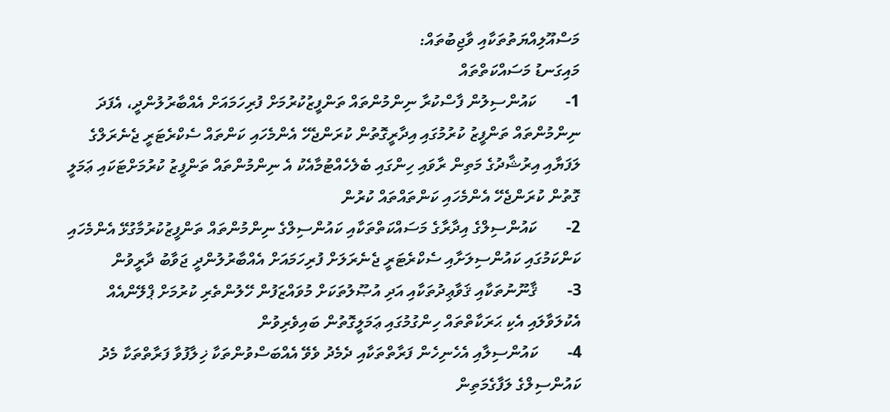މަސްއޫލިއްޔަތުތަކާއި ވާޖިބުތައް:
މައިގަނޑު މަސައްކަތްތައް
1-       ކައުންސިލުން ފާސްކުރާ ނިންމުންތައް ތަންފީޒުކުރުމަށް ފުރިހަމައަށް އެއްބާރުލުންދީ، އެފަދަ ނިންމުންތައް ތަންފީޒު ކުރުމުގައި އިދާރީގޮތުން ކުރަންޖެހޭ އެންމެހައި ކަންތައް ސެކްރެޓަރީ ޖެނެރަލްގެ ލަފަޔާއި އިރުޝާދުގެ މަތިން ރާވައި ހިންގައި ބެލެހެއްޓުމާއެކު އެ ނިންމުންތައް ތަންފީޒު ކުރުމަށްޓަކައި ޢަމަލީ ގޮތުން ކުރަންޖެހޭ އެންމެހައި ކަންތައްތައް ކުރުން
2-       ކައުންސިލްގެ އިދާރާގެ މަސައްކަތްތަކާއި ކައުންސިލްގެ ނިންމުންތައް ތަންފީޒުކުރުމާގުޅޭ އެންމެހައި ކަންކަމުގައި ކައުންސިލަށާއި ސެކްރެޓަރީ ޖެނެރަލަށް ފުރިހަމައަށް އެއްބާރުލުންދީ ޖަވާބު ދާރީވުން
3-       ޤާނޫނުތަކާއި ޤަވާޢިދުތަކާއި އަދި އުޞޫލުތަކަށް މުވައްޒަފުން ހޭލުންތެރި ކުރުމަށް ޕްލޭންއެއް އެކުލަވާލައި އެކި ޙަރަކާތްތައް ހިންގުމުގައި ޢަމަލީގޮތުން ބައިވެރިވުން
4-       ކައުންސިލާއި އެހެނިހެން ފަރާތްތަކާއި ދެމެދު ވެވޭ އެއްބަސްވުންތަކާ ޚިލާފުވާ ފަރާތްތަކާ މެދު ކައުންސިލްގެ ލަފާގެމަތިން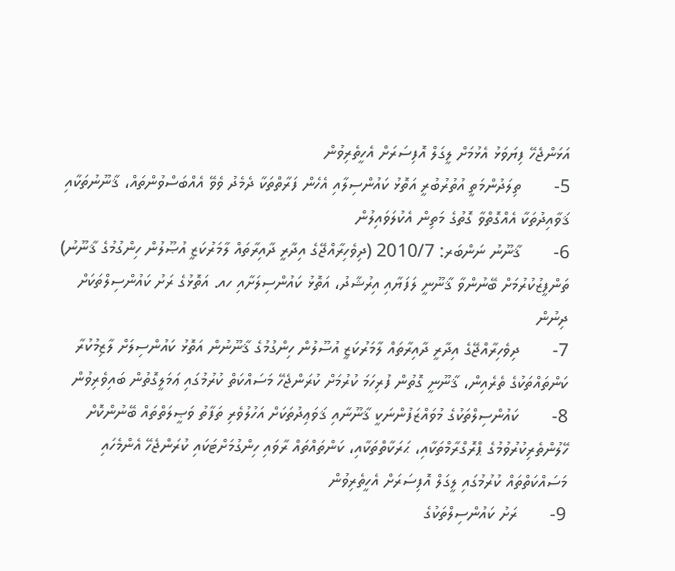އަޅަންޖެހޭ ފިޔަވަޅު އެޅުމަށް ލީގަލް އޮފިސަރަށް އެހީތެރިވުން
5-       ތިލަދުންމަތީ އުތުރުބުރީ އަތޮޅު ކައުންސިލާއި އެހެން ފަރާތްތަކާ ދެމެދު ވެވޭ އެއްބަސްވުންތައް، ޤާނޫނުތަކާއި ޤަވާއިދުތަކާ އެއްގޮތްވާ ގޮތުގެ މަތިން އެކުލަވައިލުން
6-       ޤާނޫނު ނަންބަރ: 2010/7 (ދިވެހިރާއްޖޭގެ އިދާރީ ދާއިރާތައް ލާމަރުކަޒީ އުޞޫލުން ހިންގުމުގެ ޤާނޫނު) ތަންފީޒުކުރުމަށް ބޭނުންވާ ޤާނޫނީ ލަފަޔާއި އިރުޝާދު، އަތޮޅު ކައުންސިލަށާއި ހއ. އަތޮޅުގެ ރަށު ކައުންސިލްތަކަށް ދިނުން
7-       ދިވެހިރާއްޖޭގެ އިދާރީ ދާއިރާތައް ލާމަރުކަޒީ އުސޫލުން ހިންގުމުގެ ޤާނޫނުން އަތޮޅު ކައުންސިލަށް ލާޒިމުކުރާ ކަންތައްތަކުގެ ތެރެއިން، ޤާނޫނީ ގޮތުން ފުރިހަމަ ކުރުމަށް ކުރަންޖެހޭ މަސައްކަތް ކުރުމުގައި ޢަމަލީގޮތުން ބައިވެރިވުން
8-       ކައުންސިލްތަކުގެ މުވައްޒަފުންނަކީ ޤާނޫނާއި ޤަވަޢިދުތަކަށް އަހުލުވެރި ތަފާތު ވަޞީލަތްތައް ބޭނުންކޮށް ހޭލުންތެރިކުރުވުމުގެ ޕްރޮގްރާމްތަކާއި، ޙަރަކާތްތަކާއި، ކަންތައްތައް ރާވައި ހިންގުމަށްޓަކައި ކުރަންޖެހޭ އެންމެހައި މަސައްކަތްތައް ކުރުމުގައި ލީގަލް އޮފިސަރަށް އެހީތެރިވުން
9-       ރަށު ކައުންސިލްތަކުގެ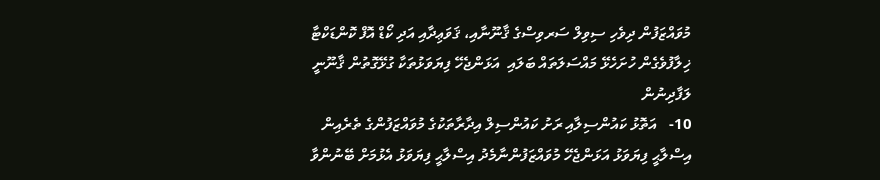މުވައްޒަފުން ދިވެހި ސިވިލް ސަރވިސްގެ ޤާނޫނާއި، ޤަވަޢިދާއި އަދި ކޯޑް އޮފް ކޮންޑަކްޓާ ޚިލާފުވެގެން ހުށަހެޅޭ މައްސަލަތައް ބަލައި  އަޅަންޖެހޭ ފިޔަވަޅުތަކާ ގުޅޭގޮތުން ޤާނޫނީ ލަފާދިނުން
10-   އަތޮޅު ކައުންސިލާއި ރަށު ކައުންސިލް އިދާރާތަކުގެ މުވައްޒަފުންގެ ތެރެއިން އިސްލާޙީ ފިޔަވަޅު އަޅަންޖެހޭ މުވައްޒަފުންނާމެދު އިސްލާޙީ ފިޔަވަޅު އެޅުމަށް ބޭނުންވާ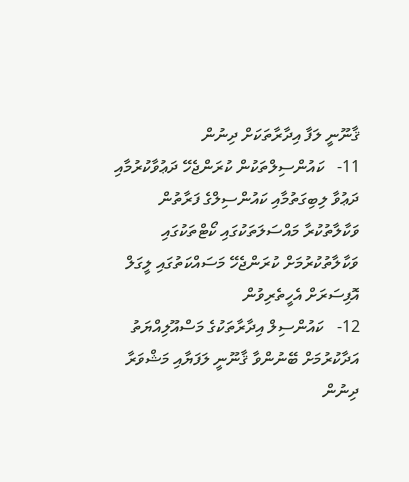ޤާނޫނީ ލަފާ އިދާރާތަކަށް ދިނުން
11-   ކައުންސިލްތަކުން ކުރަންޖެހޭ ދަޢުވާކުރުމާއި ދަޢުވާ ލިބިގަތުމާއި ކައުންސިލްގެ ފަރާތުން ވަކާލާތުކުރާ މައްސަލަތަކުގައި ކޯޓްތަކުގައި ވަކާލާތުކުރުމަށް ކުރަންޖެހޭ މަސައްކަތުގައި ލީގަލް އޮފިސަރަށް އެހީތެރިވުން
12-   ކައުންސިލް އިދާރާތަކުގެ މަސްއޫލިއްޔަތު އަދާކުރުމަށް ބޭނުންވާ ޤާނޫނީ ލަފަޔާއި މަޝްވަރާ ދިނުން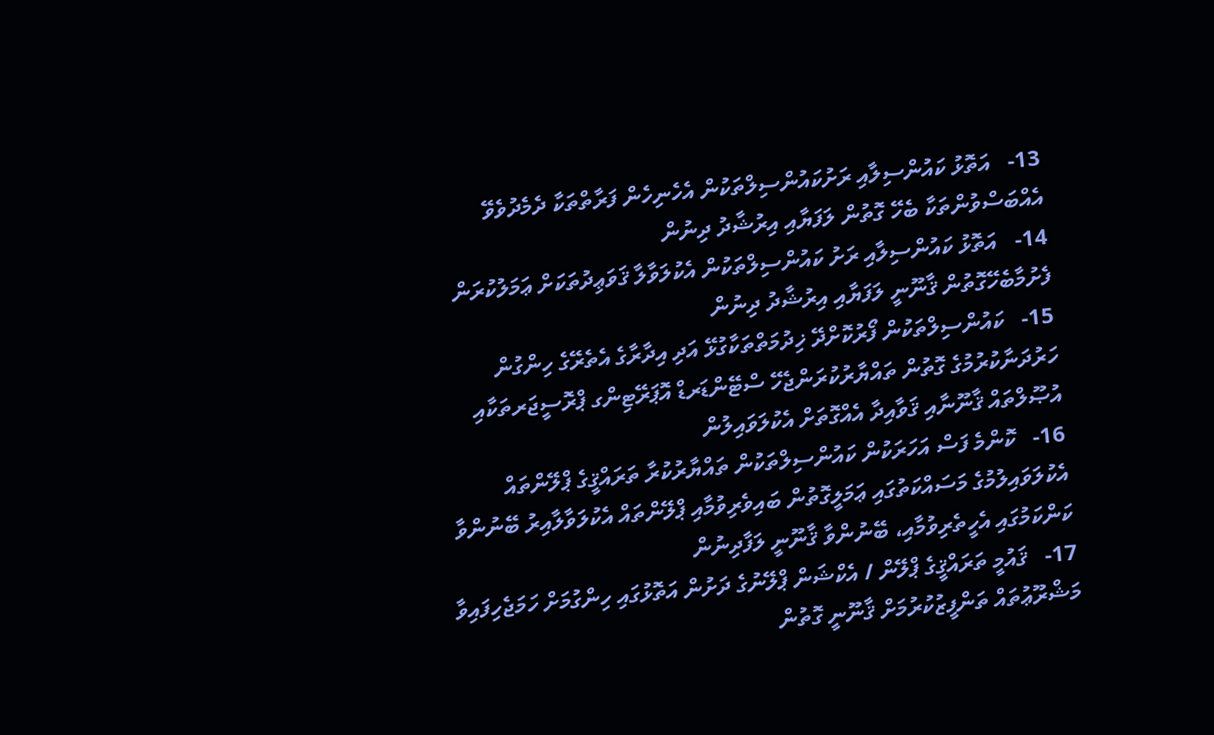13-   އަތޮޅު ކައުންސިލާއި ރަށުކައުންސިލްތަކުން އެހެނިހެން ފަރާތްތަކާ ދެމެދުވެވޭ އެއްބަސްވުންތަކާ ބެހޭ ގޮތުން ލަފަޔާއި އިރުޝާދު ދިނުން
14-   އަތޮޅު ކައުންސިލާއި ރަށު ކައުންސިލްތަކުން އެކުލަވާލާ ޤަވަޢިދުތަކަށް ޢަމަލުކުރަން ފެށުމާބެހޭގޮތުން ޤާނޫނީ ލަފަޔާއި އިރުޝާދު ދިނުން
15-   ކައުންސިލްތަކުން ފޯރުކޮށްދޭ ޚިދުމަތްތަކާގުޅޭ އަދި އިދާރާގެ އެތެރޭގެ ހިންގުން ހަރުދަނާކުރުމުގެ ގޮތުން ތައްޔާރުކުރަންޖެހޭ ސްޓޭންޑަރޑް އޮޕަރޭޓިންގ ޕްރޮސީޖަރތަކާއި އުޞޫލްތައް ޤާނޫނާއި ޤަވާއިދާ އެއްގޮތަށް އެކުލަވައިލުން
16-   ކޮންމެ ފަސް އަހަރަކުން ކައުންސިލްތަކުން ތައްޔާރުކުރާ ތަރައްޤީގެ ޕްލޭންތައް އެކުލަވައިލުމުގެ މަސައްކަތުގައި ޢަމަލީގޮތުން ބައިވެރިވުމާއި ޕްލޭންތައް އެކުލަވާލާއިރު ބޭނުންވާ ކަންކަމުގައި އެހީތެރިވުމާއި، ބޭނުންވާ ޤާނޫނީ ލަފާދިނުން
17-   ޤައުމީ ތަރައްޤީގެ ޕްލޭން / އެކްޝަން ޕްލޭނުގެ ދަށުން އަތޮޅުގައި ހިންގުމަށް ހަމަޖެހިފައިވާ މަޝްރޫޢުތައް ތަންފީޒުކުރުމަށް ޤާނޫނީ ގޮތުން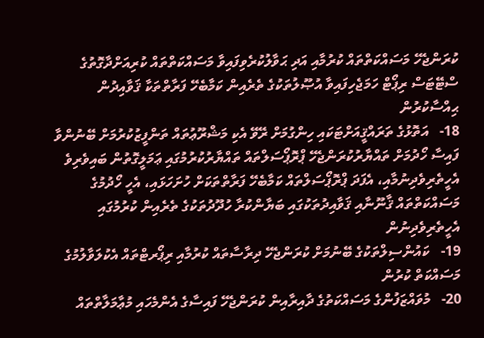ކުރަންޖެހޭ މަސައްކަތްތައް ކުރުމާއި އަދި ޙަވާލުކުރެވިފައިވާ މަސައްކަތްތައް ކުރިއަށްދާގޮތުގެ ސްޓޭޓަސް ރިޕޯޓް ހަމަޖެހިފައިވާ އުޞޫލުތަކުގެ ތެރެއިން ކަމާބެހޭ ފަރާތްތަކާ ޤަވާއިދުން ޙިއްސާކުރުން
18-   އަތޮޅުގެ ތަރައްޤީއަށްޓަކައި ހިންގުމަށް ރޭވޭ އެކި މަޝްރޫޢުތައް ތަންފީޒުކުރުމަށް ބޭނުންވާ ފައިސާ ހޯދުމަށް ތައްޔާރުކުރަންޖެހޭ ޕްރޮޕޯސަލްތައް ތައްޔާރުކުރުމުގައި ޢަމަލީގޮތުން ބައިވެރިވެ އެހީތެރިވެދިނުމާއި، އެފަދަ ޕްރޮޕޯސަލްތައް ކަމާބެހޭ ފަރާތްތަކަށް ހުށަހަޅައި، އެހީ ހޯދުމުގެ މަސައްކަތްތައް ޤާނޫނާއި ޤަވާއިދުތަކުގައި ބަޔާންކުރާ ހުދޫދުތަކުގެ ތެރެއިން ކުރުމުގައި އެހީތެރިވެދިނުން
19-   ކައުންސިލްތަކުގެ ބޭނުމަށް ކުރަންޖެހޭ ދިރާސާތައް ކުރުމާއި ރިޕޯރޓްތައް އެކުލަވާލުމުގެ މަސައްކަތް ކުރުން
20-   މުވައްޒަފުންގެ މަސައްކަތުގެ ދާއިރާއިން ކުރަންޖެހޭ ފައިސާގެ އެންމެހައި މުޢާމަލާތްތައް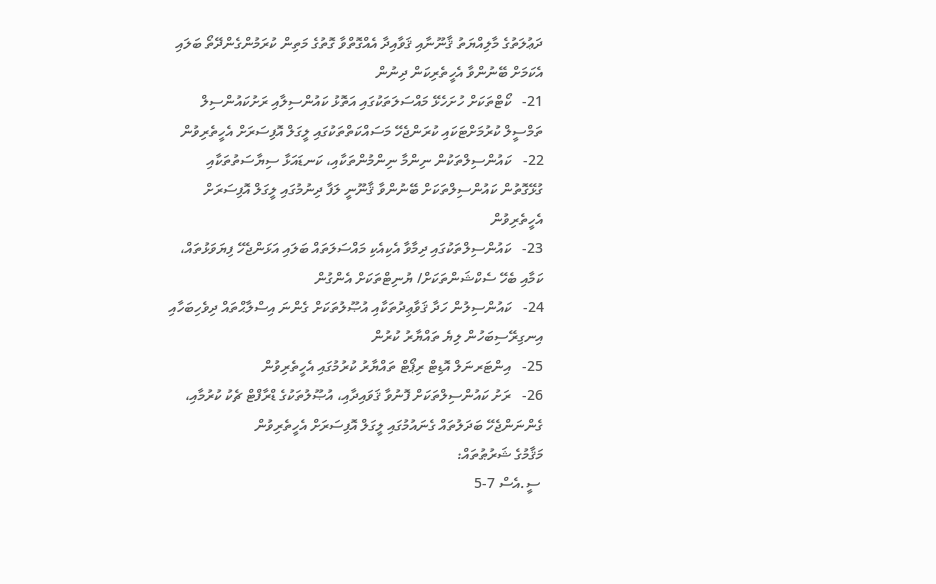ދަޢުލަތުގެ މާލިއްޔަތު ޤާނޫނާއި ޤަވާއިދާ އެއްގޮތްވާ ގޮތުގެ މަތިން ކުރަމުންގެންދޭތޯ ބަލައި އެކަމަށް ބޭނުންވާ އެހީތެރިކަން ދިނުން
21-   ކޯޓްތަކަށް ހުށަހެޅޭ މައްސަލަތަކުގައި އަތޮޅު ކައުންސިލާއި ރަށުކައުންސިލް ތަމްސީލް ކުރުމަށްޓަކައި ކުރަންޖެހޭ މަސައްކަތްތަކުގައި ލީގަލް އޮފިސަރަށް އެހީތެރިވުން
22-   ކައުންސިލްތަކުން ނިންމާ ނިންމުންތަކާއި، ކަނޑައަޅާ ސިޔާސަތުތަކާއި ގުޅޭގޮތުން ކައުންސިލްތަކަށް ބޭނުންވާ ޤާނޫނީ ލަފާ ދިނުމުގައި ލީގަލް އޮފިސަރަށް އެހީތެރިވުން
23-   ކައުންސިލްތަކުގައި ދިމާވާ އެކިއެކި މައްސަލަތައް ބަލައި އަޅަންޖެހޭ ފިޔަވަޅުތައް، ކަމާއި ބެހޭ ސެކްޝަންތަކަށް/ ޔުނިޓްތަކަށް އެންގުން
24-   ކައުންސިލުން ހަދާ ޤަވާޢިދުތަކާއި އުޞޫލުތަކަށް ގެންނަ އިސްލާޙްތައް ދިވެހިބަހާއި އިނގިރޭސިބަހުން ލިޔެ ތައްޔާރު ކުރުން
25-   އިންޓަރނަލް އޮޑިޓް ރިޕޯޓް ތައްޔާރު ކުރުމުގައި އެހީތެރިވުން
26-   ރަށު ކައުންސިލްތަކަށް ފޮނުވާ ޤަވައިދާއި، އުޞޫލުތަކުގެ ޑްރާފްޓް ޗެކު ކުރުމާއި، ގެންނަންޖެހޭ ބަދަލުތައް ގެނައުމުގައި ލީގަލް އޮފިސަރަށް އެހީތެރިވުން
މަޤާމުގެ ޝަރުޠުތައް:
 ސީ.އެސް 7-5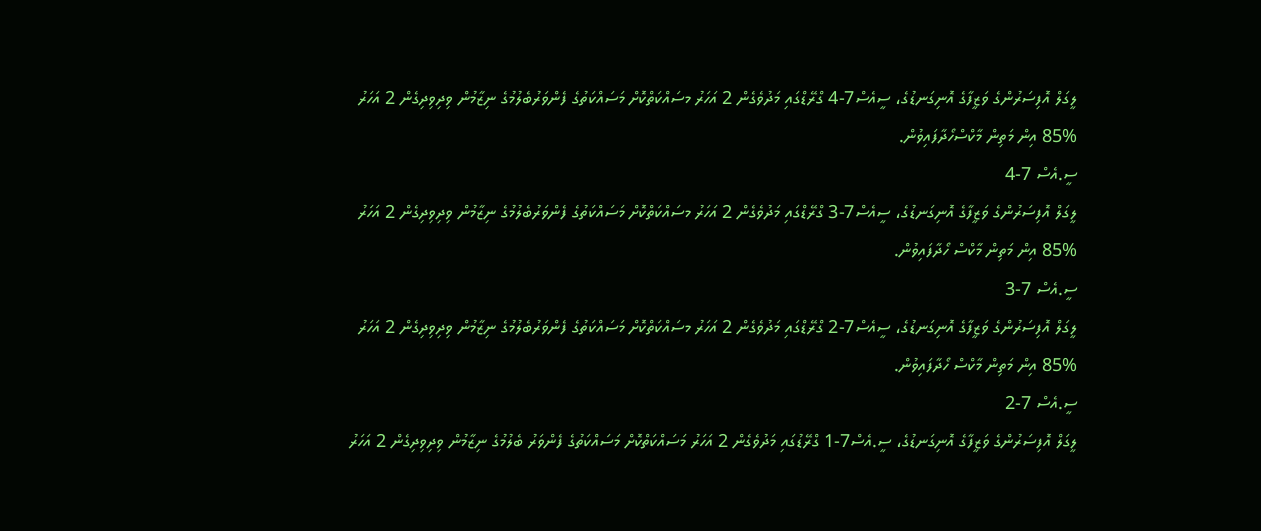ލީގަލް އޮފިސަރުންގެ ވަޒީފާގެ އޮނިގަނޑުގެ، ސީއެސް7-4 ގްރޭޑްގައި މަދުވެގެން 2 އަހަރު މސައްކަތްކޮށް މަސައްކަތުގެ ފެންވަރުބެލުމުގެ ނިޒާމުން ވިދިވިދިގެން 2 އަހަރު %85 އިން މަތިން މާކްސްހޯދާފައިވުން.
ސީ.އެސް 7-4
ލީގަލް އޮފިސަރުންގެ ވަޒީފާގެ އޮނިގަނޑުގެ، ސީއެސް7-3 ގްރޭޑްގައި މަދުވެގެން 2 އަހަރު މސައްކަތްކޮށް މަސައްކަތުގެ ފެންވަރުބެލުމުގެ ނިޒާމުން ވިދިވިދިގެން 2 އަހަރު %85 އިން މަތިން މާކްސް ހޯދާފައިވުން.
ސީ.އެސް 7-3
ލީގަލް އޮފިސަރުންގެ ވަޒީފާގެ އޮނިގަނޑުގެ، ސީއެސް7-2 ގްރޭޑްގައި މަދުވެގެން 2 އަހަރު މސައްކަތްކޮށް މަސައްކަތުގެ ފެންވަރުބެލުމުގެ ނިޒާމުން ވިދިވިދިގެން 2 އަހަރު %85 އިން މަތިން މާކްސް ހޯދާފައިވުން.
ސީ.އެސް 7-2
ލީގަލް އޮފިސަރުންގެ ވަޒީފާގެ އޮނިގަނޑުގެ، ސީ.އެސް7-1 ގްރޭޑުގައި މަދުވެގެން 2 އަހަރު މަސައްކަތްކޮށް މަސައްކަތުގެ ފެންވަރު ބެލުމުގެ ނިޒާމުން ވިދިވިދިގެން 2 އަހަރު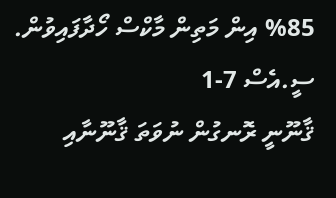%85 އިން މަތިން މާކްސް ހޯދާފައިވުން.
ސީ.އެސް 7-1
ޤާނޫނީ ރޮނގުން ނުވަތަ ޤާނޫނާއި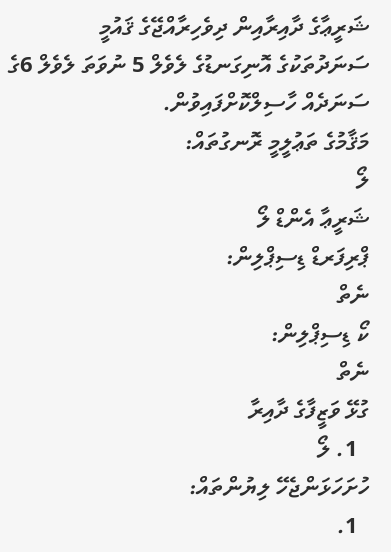ޝަރީޢާގެ ދާއިރާއިން ދިވެހިރާއްޖޭގެ ޤައުމީ ސަނަދުތަކުގެ އޮނިގަނޑުގެ ލެވެލް 5 ނުވަތަ ލެވެލް 6ގެ ސަނަދެއް ހާސިލްކޮށްފައިވުން.
މަޤާމުގެ ތަޢުލީމީ ރޮނގުތައް:
ލޯ
ޝަރީޢާ އެންޑް ލޯ
ޕްރިފަރޑް ޑިސިޕްލިން:
ނެތް
ކޯ ޑިސިޕްލިން:
ނެތް
ގުޅޭ ވަޒީފާގެ ދާއިރާ
  1. ލޯ
ހުށަހަޅަންޖެހޭ ލިޔުންތައް:
  1.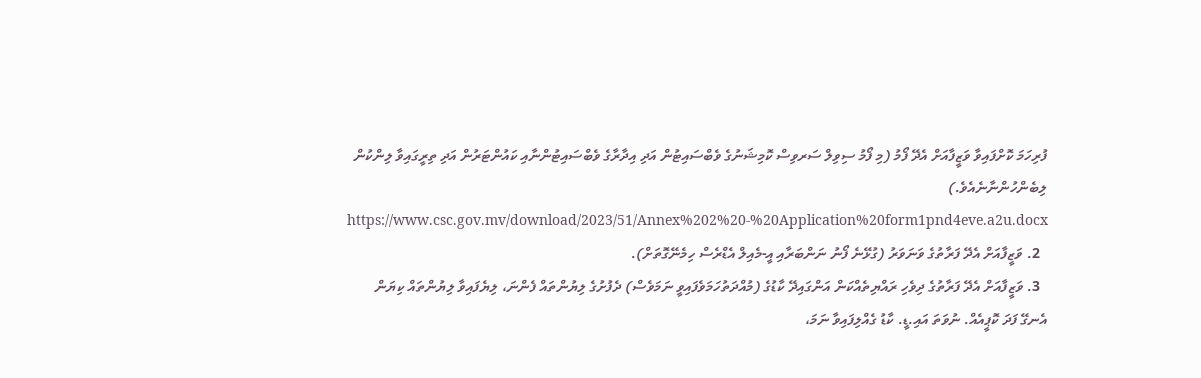ފުރިހަމަ ކޮށްފައިވާ ވަޒީފާއަށް އެދޭ ފޯމު (މި ފޯމު ސިވިލް ސަރވިސް ކޮމިޝަނުގެ ވެބްސައިޓުން އަދި އިދާރާގެ ވެބްސައިޓުންނާއި ކައުންޓަރުން އަދި ތިރީގައިވާ ލިންކުން ލިބެންހުންނާނެއެވެ.)  https://www.csc.gov.mv/download/2023/51/Annex%202%20-%20Application%20form1pnd4eve.a2u.docx
  2. ވަޒީފާއަށް އެދޭ ފަރާތުގެ ވަނަވަރު (ގުޅޭނެ ފޯނު ނަންބަރާއި އީ-މެއިލް އެޑްރެސް ހިމެނޭގޮތަށް).
  3. ވަޒީފާއަށް އެދޭ ފަރާތުގެ ދިވެހި ރައްޔިތެއްކަން އަންގައިދޭ ކާޑުގެ (މުއްދަތުހަމަވެފައިވީ ނަމަވެސް) ދެފުށުގެ ލިޔުންތައް ފެންނަ، ލިޔެފައިވާ ލިޔުންތައް ކިޔަން އެނގޭ ފަދަ ކޮޕީއެއް. ނުވަތަ އައި.ޑީ. ކާޑު ގެއްލިފައިވާ ނަމަ،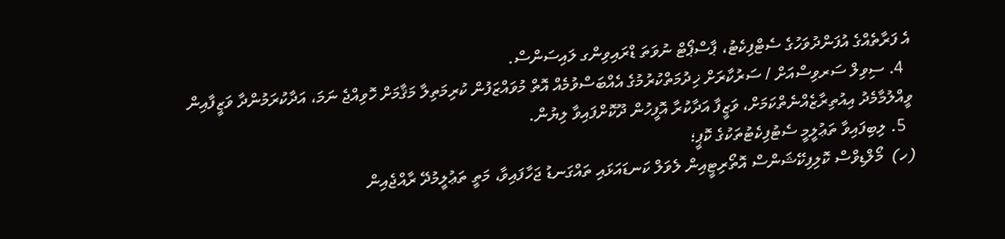އެ ފަރާތެއްގެ އުފަންދުވަހުގެ ސެޓްފިކެޓު، ޕާސްޕޯޓް ނުވަތަ ޑްރައިވިންގ ލައިސަންސް.
  4. ސިވިލް ސަރވިސްއަށް / ސަރުކާރަށް ޚިދުމަތްކުރުމުގެ އެއްބަސްވުމެއް އޮތް މުވައްޒަފުން ކުރިމަތިލާ މަޤާމަށް ހޮވިއްޖެ ނަމަ، އަދާކުރަމުންދާ ވަޒީފާއިން ވީއްލުމާމެދު އިއުތިރާޒެއްނެތްކަމަށް، ވަޒީފާ އަދާކުރާ އޮފީހުން ދޫކޮށްފައިވާ ލިޔުން.
  5. ލިބިފައިވާ ތަޢުލީމީ ސެޓުފިކެޓުތަކުގެ ކޮޕީ؛
(ހ)  މޯލްޑިވްސް ކޮލިފިކޭޝަންސް އޮތޯރިޓީއިން ލެވަލް ކަނޑައަޅައި ތައްގަނޑު ޖަހާފައިވާ، މަތީ ތަޢުލީމުދޭ ރާއްޖެއިން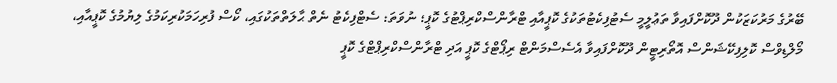ބޭރުގެ މަރުކަޒަކުން ދޫކޮށްފައިވާ ތަޢުލީމީ ސެޓުފިކެޓުތަކުގެ ކޮޕީއާއި ޓްރާންސްކްރިޕްޓުގެ ކޮޕީ؛ ނުވަތަ: ސެޓްފިކެޓު ނެތް ޙާލަތްތަކުގައި، ކޯސް ފުރިހަމަކުރިކަމުގެ ލިޔުމުގެ ކޮޕީއާއި، މޯލްޑިވްސް ކޮލިފިކޭޝަންސް އޮތޯރިޓީން ދޫކޮށްފައިވާ އެސެސްމަންޓް ރިޕޯޓްގެ ކޮޕީ އަދި ޓްރާންސްކްރިޕްޓްގެ ކޮޕީ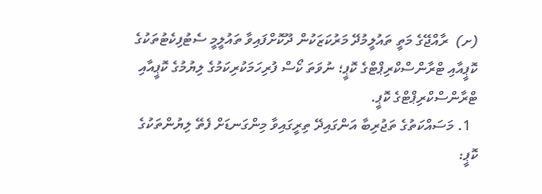(ށ)  ރާއްޖޭގެ މަތީ ތައުލީމުދޭ މަރުކަޒަކުން ދޫކޮށްފައިވާ ތައުލީމީ ސެޓުފިކެޓުތަކުގެ ކޮޕީއާއި ޓްރާންސްކްރިޕްޓްގެ ކޮޕީ؛ ނުވަތަ ކޯސް ފުރިހަމަކުރިކަމުގެ ލިޔުމުގެ ކޮޕީއާއި ޓްރާންސްކްރިޕްޓްގެ ކޮޕީ.
  1. މަސައްކަތުގެ ތަޖުރިބާ އަންގައިދޭ ތިރީގައިވާ މިންގަނޑަށް ފެތޭ ލިޔުންތަކުގެ ކޮޕީ: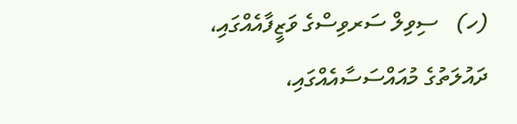(ހ)   ސިވިލް ސަރވިސްގެ ވަޒީފާއެއްގައި، ދައުލަތުގެ މުއައްސަސާއެއްގައި،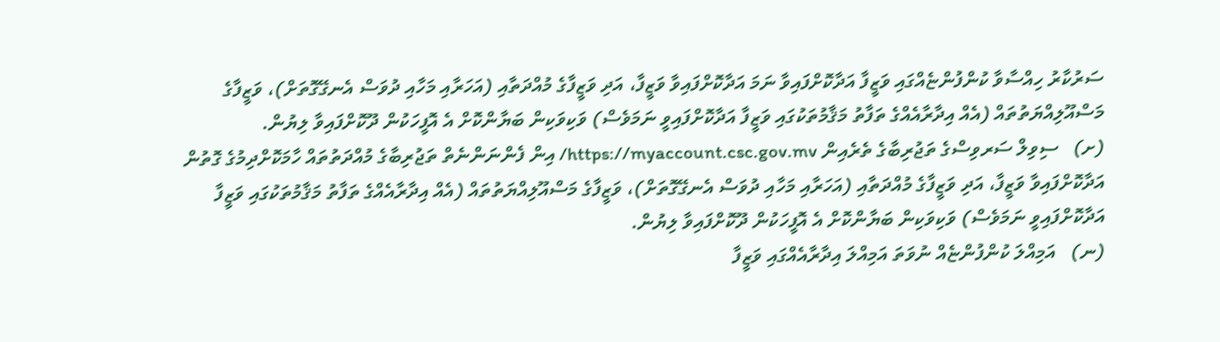ސަރުކާރު ހިއްސާވާ ކުންފުންޏެއްގައި ވަޒީފާ އަދާކޮށްފައިވާ ނަމަ އަދާކޮށްފައިވާ ވަޒީފާ، އަދި ވަޒީފާގެ މުއްދަތާއި (އަހަރާއި މަހާއި ދުވަސް އެނގޭގޮތަށް)، ވަޒީފާގެ މަސްއޫލިއްޔަތުތައް (އެއް އިދާރާއެއްގެ ތަފާތު މަޤާމުތަކުގައި ވަޒީފާ އަދާކޮށްފައިވީ ނަމަވެސް) ވަކިވަކިން ބަޔާންކޮށް އެ އޮފީހަކުން ދޫކޮށްފައިވާ ލިޔުން.
(ށ)   ސިވިލް ސަރވިސްގެ ތަޖުރިބާގެ ތެރެއިން https://myaccount.csc.gov.mv/ އިން ފެންނަންނެތް ތަޖުރިބާގެ މުއްދަތުތައް ހާމަކޮށްދިމުގެ ގޮތުން އަދާކޮށްފައިވާ ވަޒީފާ، އަދި ވަޒީފާގެ މުއްދަތާއި (އަހަރާއި މަހާއި ދުވަސް އެނގޭގޮތަށް)، ވަޒީފާގެ މަސްއޫލިއްޔަތުތައް (އެއް އިދާރާއެއްގެ ތަފާތު މަޤާމުތަކުގައި ވަޒީފާ އަދާކޮށްފައިވީ ނަމަވެސް) ވަކިވަކިން ބަޔާންކޮށް އެ އޮފީހަކުން ދޫކޮށްފައިވާ ލިޔުން.
(ނ)   އަމިއްލަ ކުންފުންޏެއް ނުވަތަ އަމިއްލަ އިދާރާއެއްގައި ވަޒީފާ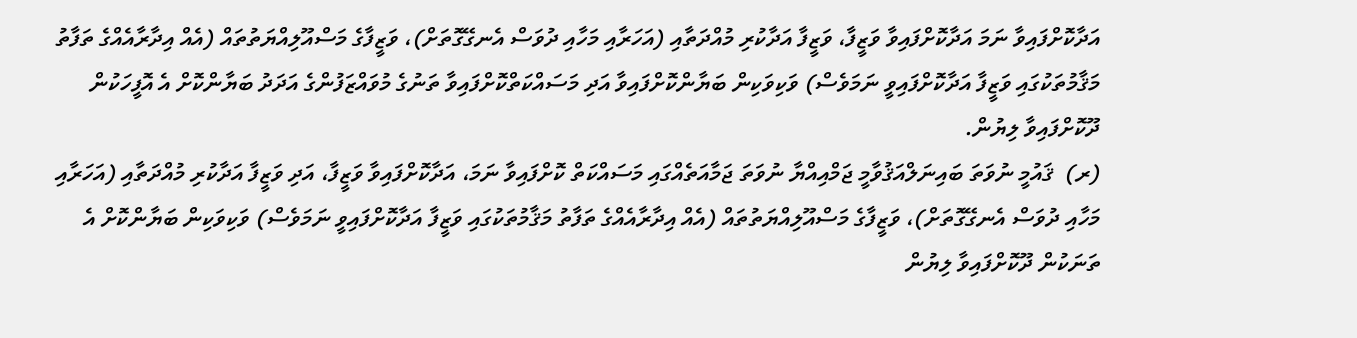އަދާކޮށްފައިވާ ނަމަ އަދާކޮށްފައިވާ ވަޒީފާ، ވަޒީފާ އަދާކުރި މުއްދަތާއި (އަހަރާއި މަހާއި ދުވަސް އެނގޭގޮތަށް)، ވަޒީފާގެ މަސްއޫލިއްޔަތުތައް (އެއް އިދާރާއެއްގެ ތަފާތު މަޤާމުތަކުގައި ވަޒީފާ އަދާކޮށްފައިވީ ނަމަވެސް) ވަކިވަކިން ބަޔާންކޮށްފައިވާ އަދި މަސައްކަތްކޮށްފައިވާ ތަނުގެ މުވައްޒަފުންގެ އަދަދު ބަޔާންކޮށް އެ އޮފީހަކުން ދޫކޮށްފައިވާ ލިޔުން.
(ރ)  ޤައުމީ ނުވަތަ ބައިނަލްއަޤުވާމީ ޖަމްއިއްޔާ ނުވަތަ ޖަމާއަތެއްގައި މަސައްކަތް ކޮށްފައިވާ ނަމަ، އަދާކޮށްފައިވާ ވަޒީފާ، އަދި ވަޒީފާ އަދާކުރި މުއްދަތާއި (އަހަރާއި މަހާއި ދުވަސް އެނގޭގޮތަށް)، ވަޒީފާގެ މަސްއޫލިއްޔަތުތައް (އެއް އިދާރާއެއްގެ ތަފާތު މަޤާމުތަކުގައި ވަޒީފާ އަދާކޮށްފައިވީ ނަމަވެސް) ވަކިވަކިން ބަޔާންކޮށް އެ ތަނަކުން ދޫކޮށްފައިވާ ލިޔުން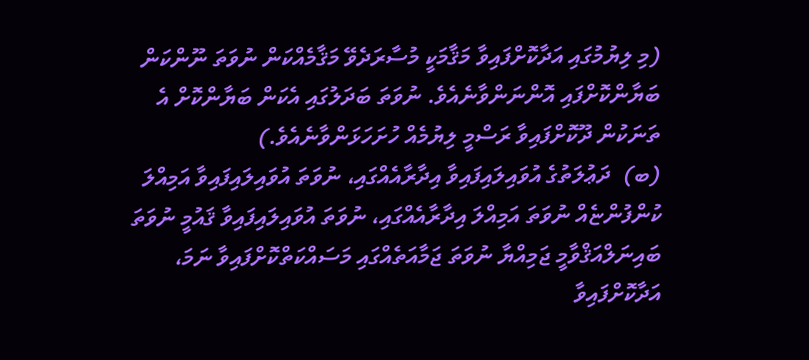(މި ލިޔުމުގައި އަދާކޮށްފައިވާ މަޤާމަކީ މުސާރަދެވޭ މަޤާމެއްކަން ނުވަތަ ނޫންކަން ބަޔާންކޮށްފައި އޮންނަންވާނެއެވެ. ނުވަތަ ބަދަލުގައި އެކަން ބަޔާންކޮށް އެ ތަނަކުން ދޫކޮށްފައިވާ ރަސްމީ ލިޔުމެއް ހުށަހަޅަންވާނެއެވެ.)
(ބ)  ދަޢުލަތުގެ އުވައިލައިފައިވާ އިދާރާއެއްގައި، ނުވަތަ އުވައިލައިފައިވާ އަމިއްލަ ކުންފުންޏެއް ނުވަތަ އަމިއްލަ އިދާރާއެއްގައި، ނުވަތަ އުވައިލައިފައިވާ ޤައުމީ ނުވަތަ ބައިނަލްއަޤްވާމީ ޖަމިއްޔާ ނުވަތަ ޖަމާއަތެއްގައި މަސައްކަތްކޮށްފައިވާ ނަމަ، އަދާކޮށްފައިވާ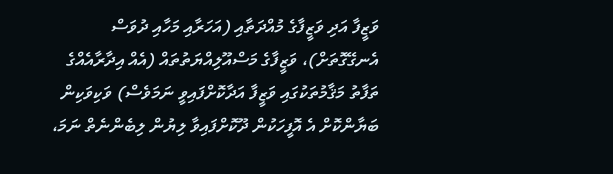ވަޒީފާ އަދި ވަޒީފާގެ މުއްދަތާއި (އަހަރާއި މަހާއި ދުވަސް އެނގޭގޮތަށް)، ވަޒީފާގެ މަސްއޫލިއްޔަތުތައް (އެއް އިދާރާއެއްގެ ތަފާތު މަޤާމުތަކުގައި ވަޒީފާ އަދާކޮށްފައިވީ ނަމަވެސް) ވަކިވަކިން ބަޔާންކޮށް އެ އޮފީހަކުން ދޫކޮށްފައިވާ ލިޔުން ލިބެންނެތް ނަމަ،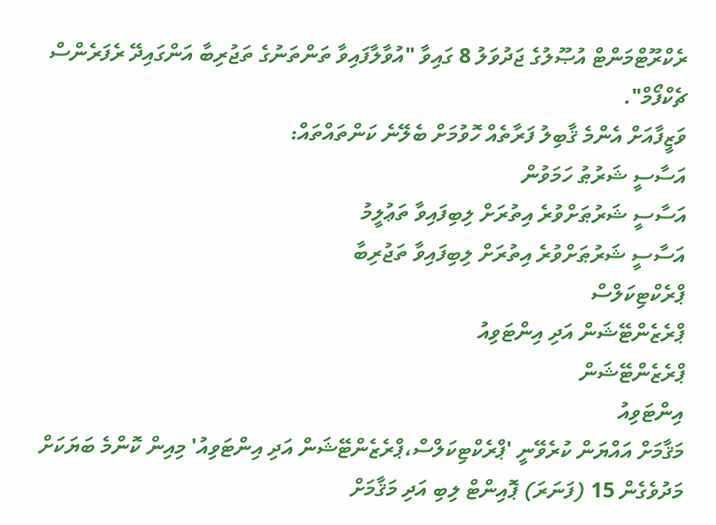ރެކްރޫޓްމަންޓް އުޞޫލުގެ ޖަދުވަލު 8 ގައިވާ "އުވާލާފައިވާ ތަންތަނުގެ ތަޖުރިބާ އަންގައިދޭ ރެފަރެންސް ޗެކްފޯމް".
ވަޒީފާއަށް އެންމެ ޤާބިލު ފަރާތެއް ހޮވުމަށް ބެލޭނެ ކަންތައްތައް:
އަސާސީ ޝަރުޠު ހަމަވުން
އަސާސީ ޝަރުޠަށްވުރެ އިތުރަށް ލިބިފައިވާ ތަޢުލީމު
އަސާސީ ޝަރުޠަށްވުރެ އިތުރަށް ލިބިފައިވާ ތަޖުރިބާ
ޕްރެކްޓިކަލްސް
ޕްރެޒެންޓޭޝަން އަދި އިންޓަވިއު
ޕްރެޒެންޓޭޝަން
އިންޓަވިއު
މަޤާމަށް އައްޔަން ކުރެވޭނީ 'ޕްރެކްޓިކަލްސް،ޕްރެޒެންޓޭޝަން އަދި އިންޓަވިއު' މިއިން ކޮންމެ ބަޔަކަށް މަދުވެގެން 15 (ފަނަރަ) ޕޮއިންޓް ލިބި އަދި މަޤާމަށް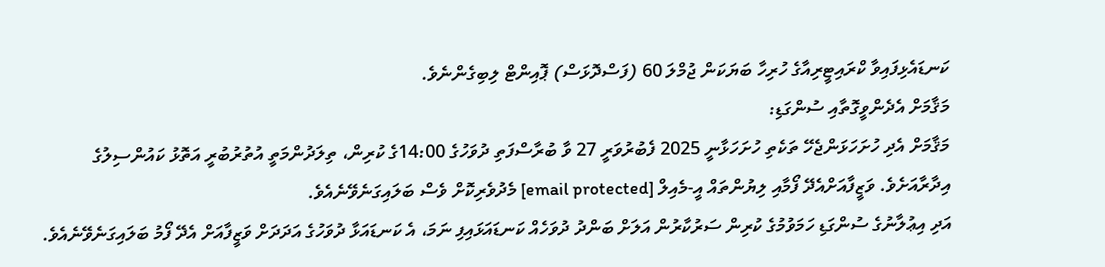ކަނޑައެޅިފައިވާ ކްރައިޓީރިއާގެ ހުރިހާ ބަޔަކަން ޖުމްލަ 60 (ފަސްދޮޅަސް) ޕޮއިންޓް ލިބިގެންނެވެ.
މަޤާމަށް އެދެންވީގޮތާއި ސުންގަޑި:
މަޤާމަށް އެދި ހުށަހަޅަންޖެހޭ ތަކެތި ހުށަހަޅާނީ 2025 ފެބުރުވަރީ 27 ވާ ބުރާސްފަތި ދުވަހުގެ 14:00ގެ ކުރިން، ތިލަދުންމަތީ އުތުރުބުރީ އަތޮޅު ކައުންސިލުގެ އިދާރާއަށެވެ. ވަޒީފާއަށްއެދޭ ފޯމާއި ލިޔުންތައް އީ-މެއިލް [email protected] މެދުވެރިކޮށް ވެސް ބަލައިގަނެވޭނެއެވެ.
އަދި އިޢުލާނުގެ ސުންގަޑި ހަމަވުމުގެ ކުރިން ސަރުކާރުން އަލަށް ބަންދު ދުވަހެއް ކަނޑައަޅައިފި ނަމަ، އެ ކަނޑައަޅާ ދުވަހުގެ އަދަދަށް ވަޒީފާއަށް އެދޭ ފޯމު ބަލައިގަނެވޭނެއެވެ.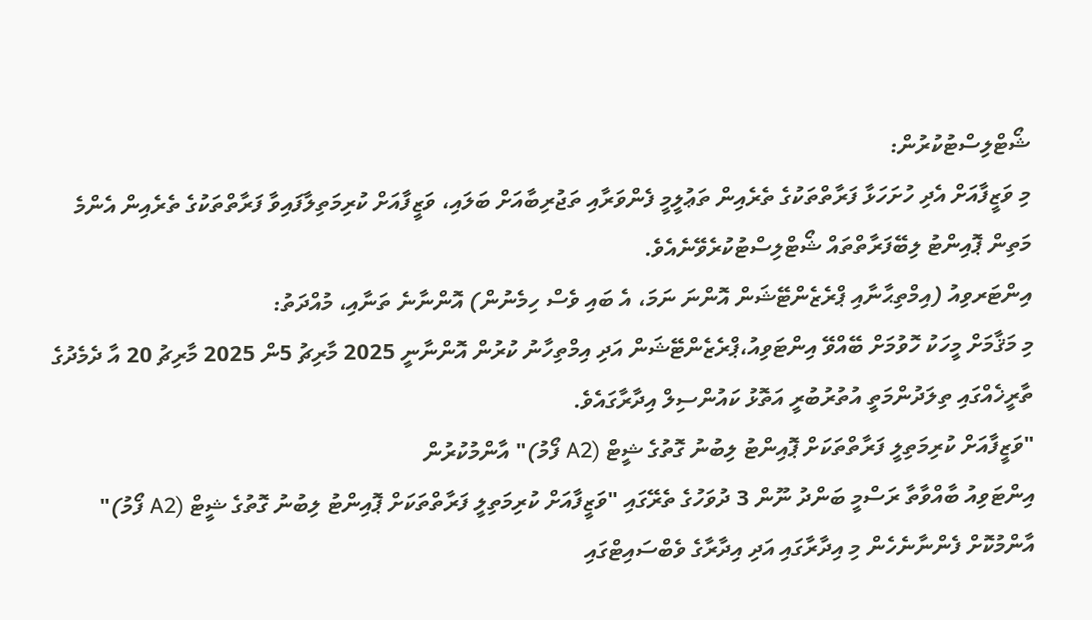ޝޯޓްލިސްޓުކުރުން:
މި ވަޒީފާއަށް އެދި ހުށަހަޅާ ފަރާތްތަކުގެ ތެރެއިން ތަޢުލީމީ ފެންވަރާއި ތަޖުރިބާއަށް ބަލައި، ވަޒީފާއަށް ކުރިމަތިލާފައިވާ ފަރާތްތަކުގެ ތެރެއިން އެންމެ މަތިން ޕޮއިންޓު ލިބޭފަރާތްތައް ޝޯޓްލިސްޓުކުރެވޭނެއެވެ.
އިންޓަރވިއު (އިމްތިޙާނާއި ޕްރެޒެންޓޭޝަން އޮންނަ ނަމަ، އެ ބައި ވެސް ހިމެނުން) އޮންނާނެ ތަނާއި، މުއްދަތު:
މި މަޤާމަށް މީހަކު ހޮވުމަށް ބޭއްވޭ އިންޓަވިއު،ޕްރެޒެންޓޭޝަން އަދި އިމްތިހާނު ކުރުން އޮންނާނީ 2025 މާރިޗު 5ން 2025 މާރިޗު 20 އާ ދެމެދުގެ ތާރީޚެއްގައި ތިލަދުންމަތީ އުތުރުބުރީ އަތޮޅު ކައުންސިލް އިދާރާގައެވެ.
"ވަޒީފާއަށް ކުރިމަތިލީ ފަރާތްތަކަށް ޕޮއިންޓު ލިބުނު ގޮތުގެ ޝީޓް (A2 ފޯމު)" އާންމުކުރުން
އިންޓަވިއު ބާއްވާތާ ރަސްމީ ބަންދު ނޫން 3 ދުވަހުގެ ތެރޭގައި "ވަޒީފާއަށް ކުރިމަތިލީ ފަރާތްތަކަށް ޕޮއިންޓު ލިބުނު ގޮތުގެ ޝީޓް (A2 ފޯމު)" އާންމުކޮށް ފެންނާނެހެން މި އިދާރާގައި އަދި އިދާރާގެ ވެބްސައިޓްގައި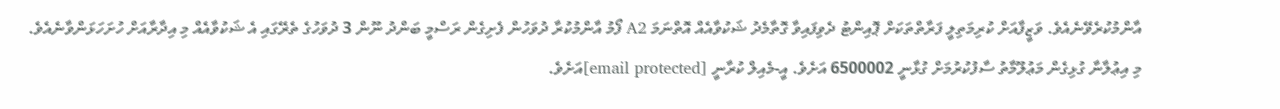އާންމުކުރެވޭނެއެވެ. ވަޒީފާއަށް ކުރިމަތިލީ ފަރާތްތަކަށް ޕޮއިންޓު ދެވިފައިވާ ގޮތާމެދު ޝަކުވާއެއް އޮތްނަމަ A2 ފޯމު އާންމުކުރާ ދުވަހުން ފެށިގެން ރަސްމީ ބަންދު ނޫން 3 ދުވަހުގެ ތެރޭގައި އެ ޝަކުވާއެއް މި އިދާރާއަށް ހުށަހަޅަންވާނެއެވެ.
މި އިޢުލާނާ ގުޅިގެން މަޢުލޫމާތު ސާފުކުރުމަށް ގުޅާނީ 6500002 އަށެވެ. އީ-މެއިލް ކުރާނީ [email protected]އަށެވެ.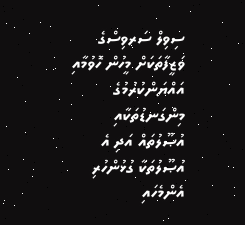ސިވިލް ސަރވިސްގެ ވަޒީފާތަކަށް މީހުން ހޮވުމާއި އައްޔަންކުރުމުގެ މިންގަނޑުތަކާއި އުޞޫލުތައް އަދި އެ އުޞޫލުތަކާ ގުޅުންހުރި އެންމެހައި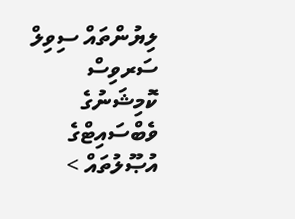ލިޔުންތައް ސިވިލް ސަރވިސް ކޮމިޝަނުގެ ވެބްސައިޓްގެ އުޞޫލުތައް >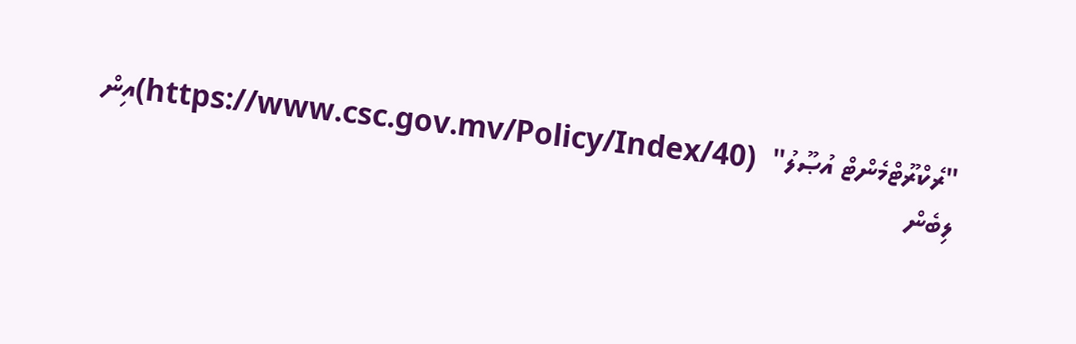"ރެކްރޫޓްމެންޓް އުޞޫލު"  (https://www.csc.gov.mv/Policy/Index/40)އިން ލިބެން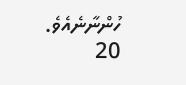ހުންނާނެއެވެ.
20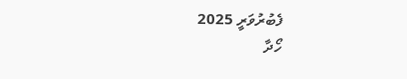ފެބުރުވަރީ 2025
ހޯދާ